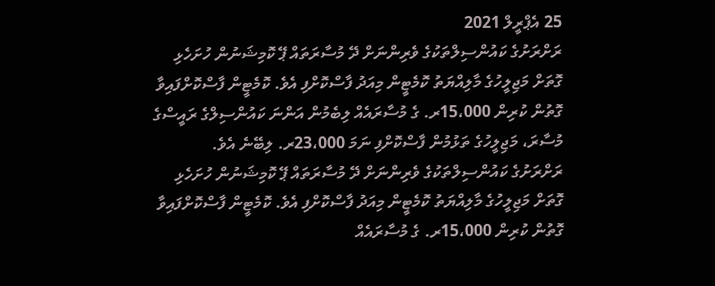25 އެޕްރީލް 2021
ރަށްރަށުގެ ކައުންސިލްތަކުގެ ވެރިންނަށް ދޭ މުސާރަތައް ޕޭ ކޮމިޝަނުން ހުށަހެޅި ގޮތަށް މަޖިލީހުގެ މާލިއްޔަތު ކޮމެޓީން މިއަދު ފާސްކޮށްފި އެވެ. ކޮމެޓީން ފާސްކޮށްފައިވާ ގޮތުން ކުރިން 15،000ރ. ގެ މުސާރައެއް ލިބެމުން އަންނަ ކައުންސިލްގެ ރައީސްގެ މުސާރަ، މަޖިލީހުގެ ތަޅުމުން ފާސްކޮށްފި ނަމަ 23،000ރ. ލިބޭނެ އެވެ.
ރަށްރަށުގެ ކައުންސިލްތަކުގެ ވެރިންނަށް ދޭ މުސާރަތައް ޕޭ ކޮމިޝަނުން ހުށަހެޅި ގޮތަށް މަޖިލީހުގެ މާލިއްޔަތު ކޮމެޓީން މިއަދު ފާސްކޮށްފި އެވެ. ކޮމެޓީން ފާސްކޮށްފައިވާ ގޮތުން ކުރިން 15،000ރ. ގެ މުސާރައެއް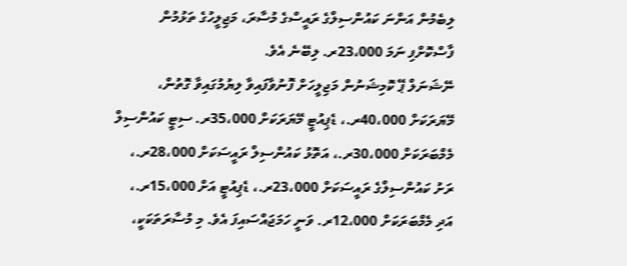ލިބެމުން އަންނަ ކައުންސިލްގެ ރައީސްގެ މުސާރަ، މަޖިލީހުގެ ތަޅުމުން ފާސްކޮށްފި ނަމަ 23،000ރ. ލިބޭނެ އެވެ.
ނޭޝަނަލް ޕޭ ކޮމިޝަނުން މަޖިލީހަށް ފޮނުވާފައިވާ ލިޔުމުގައިވާ ގޮތުން، މޭޔަރަކަށް 40،000ރ.، ޑެޕިއުޓީ މޭޔަރަކަށް 35،000ރ. ސިޓީ ކައުންސިލް މެމްބަރަކަށް 30،000ރ.، އަތޮޅު ކައުންސިލް ރައީސަކަށް 28،000ރ.، ރަށު ކައުންސިލްގެ ރައީސަކަށް 23،000ރ.، ޑެޕިއުޓީ އަށް 15،000ރ.، އަދި މެމްބަރަކަށް 12،000ރ. ވަނީ ހަމަޖައްސައިފަ އެވެ. މި މުސާރަތަކަކީ،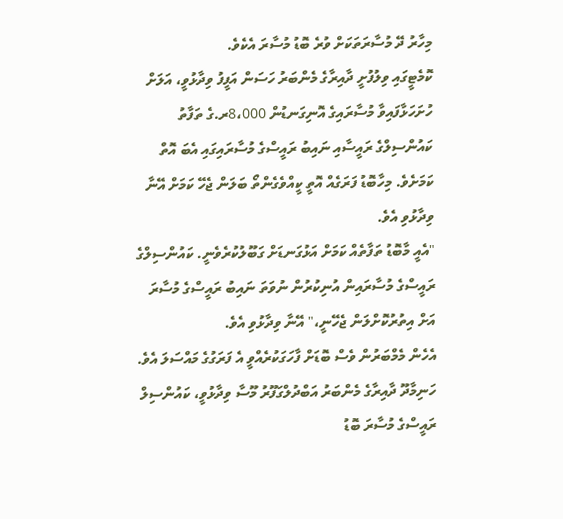މިހާރު ދޭ މުސާރަތަކަށް ވުރެ ބޮޑު މުސާރަ އެކެވެ.
ކޮމެޓީގައި ވިލުފުށީ ދާއިރާގެ މެންބަރު ހަސަން އަފީފު ވިދާޅުވީ، އަލަށް ހުށަހަޅާފައިވާ މުސާރައިގެ އޮނިގަނޑުން 8،000ރ.ގެ ތަފާތު ކައުންސިލްގެ ރައީސާއި ނައިބު ރައީސްގެ މުސާރައިގައި އެބަ އޮތް ކަމަށެވެ. މިހާބޮޑު ފަރަގެއް އޮތީ ކީއްވެގެންތޯ ބަލަން ޖެހޭ ކަމަށް އޭނާ ވިދާޅުވި އެވެ.
"އެއީ މާބޮޑު ތަފާތެއް ކަމަށް އަޅުގަނޑަށް ގަބޫލުކުރެވެނީ. ކައުންސިލްގެ ރައީސްގެ މުސާރައިން އުނިކުރުން ނުވަތަ ނައިބު ރައީސްގެ މުސާރަ އަށް އިތުރުކޮށްލަން ޖެހޭނީ،" އޭނާ ވިދާޅުވި އެވެ.
އެހެން މެމްބަރުން ވެސް ބޮޑަށް ފާހަގަކުރެއްވީ އެ ފަރަގުގެ މައްސަލަ އެވެ. ހަނިމާދޫ ދާއިރާގެ މެންބަރު އަބްދުލްގަފޫރު މޫސާ ވިދާޅުވީ، ކައުންސިލް ރައީސްގެ މުސާރަ ބޮޑު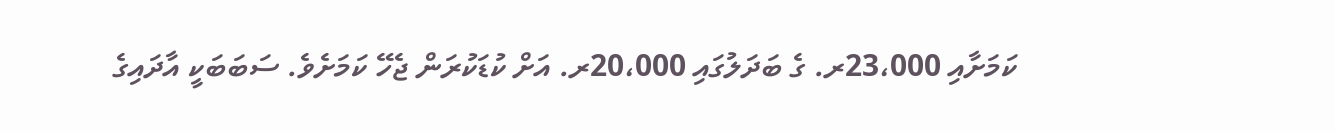ކަމަށާއި 23،000ރ. ގެ ބަދަލުގައި 20،000ރ. އަށް ކުޑަކުރަން ޖެހޭ ކަމަށެވެ. ސަބަބަކީ އާދައިގެ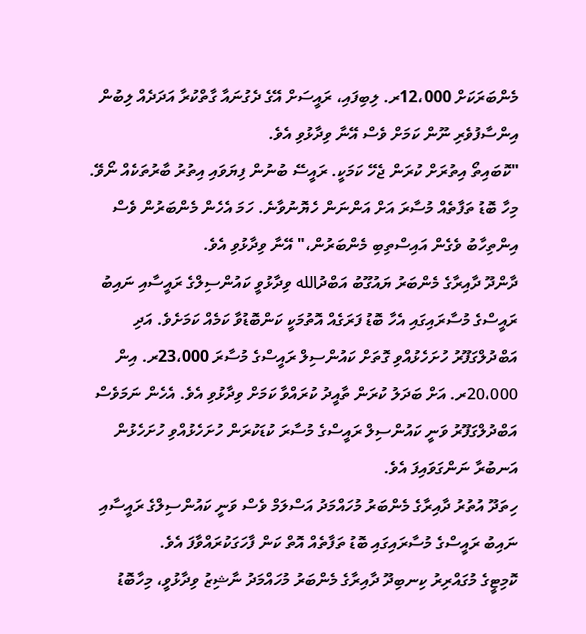މެންބަރަކަށް 12،000ރ. ލިބިފައި، ރައީސަށް އޭގެ ދެގުނައާ ގާތްކުރާ އަދަދެއް ލިބުން އިންސާފުވެރި ނޫން ކަމަށް ވެސް އޭނާ ވިދާޅުވި އެވެ.
"ކޮބައިތޯ އިތުރަށް ކުރަން ޖެހޭ ކަމަކީ. ރައީސޭ ބުނުން ފިޔަވައި އިތުރު ބާރުތަކެއް ނޯވޭ. މިހާ ބޮޑު ތަފާތެއް މުސާރަ އަށް އަންނަން ހެޔޮނުވާނެ. ހަމަ އެހެން މެންބަރުން ވެސް އިންތިހާބު ވެގެން އައިސްތިބި މެންބަރުން،" އޭނާ ވިދާޅުވި އެވެ.
ދާންދޫ ދާއިރާގެ މެންބަރު ޔައުގޫބު އަބްދުالله ވިދާޅުވީ ކައުންސިލްގެ ރައީސާއި ނައިބު ރައީސްގެ މުސާރައިގައި އެހާ ބޮޑު ފަރަގެއް އޮތުމަކީ ކަންބޮޑުވާ ކަމެއް ކަމަށެވެ. އަދި އަބްދުލްގަފޫރު ހުށަހެޅުއްވި ގޮތަށް ކައުންސިލް ރައީސްގެ މުސާރަ 23،000ރ. އިން 20،000ރ. އަށް ބަދަލު ކުރަން ތާއީދު ކުރައްވާ ކަމަށް ވިދާޅުވި އެވެ. އެހެން ނަމަވެސް އަބްދުލްގަފޫރު ވަނީ ކައުންސިލް ރައީސްގެ މުސާރަ ކުޑަކުރަން ހުށަހެޅުއްވި ހުށަހެޅުން އަނބުރާ ނަންގަވައިފަ އެވެ.
ހިތަދޫ އުތުރު ދާއިރާގެ މެންބަރު މުހައްމަދު އަސްލަމް ވެސް ވަނީ ކައުންސިލްގެ ރައީސާއި ނައިބު ރައީސްގެ މުސާރައިގައި ބޮޑު ތަފާތެއް އޮތް ކަން ފާހަގަކުރައްވާފަ އެވެ.
ކޮމިޓީގެ މުގައްރިރު ކިނބިދޫ ދާއިރާގެ މެންބަރު މުހައްމަދު ނާޝިޒު ވިދާޅުވީ، މިހާބޮޑު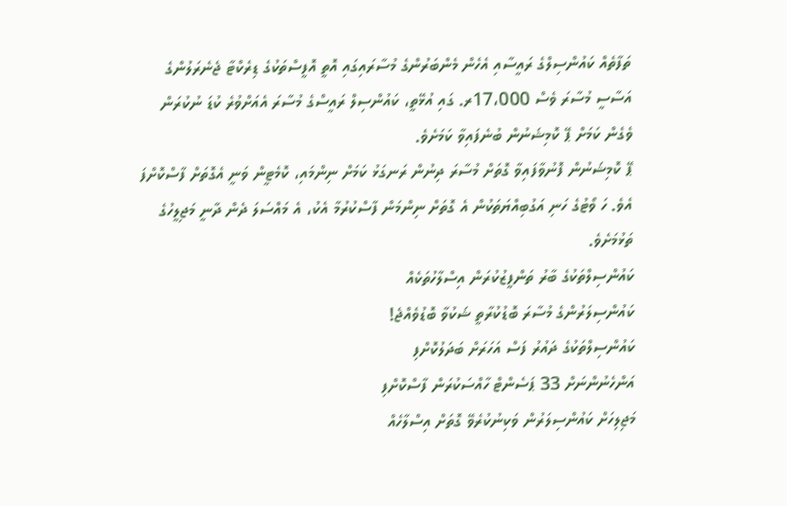ތަފާތެއް ކައުންސިލްގެ ރައީސާއި އެހެން މެންބަރުންގެ މުސާރައިގައި އޮތީ އޮފީސްތަކުގެ ޑިރެކްޓާ ޖެނެރަލުންގެ އަސާސީ މުސާރަ ވެސް 17،000ރ. ގައި އުޅޭތީ، ކައުންސިލް ރައީސްގެ މުސާރަ އެއަށްވުރެ ކުޑަ ނުކުރަން ވެގެން ކަމަށް ޕޭ ކޮމިޝަނުން ބުނެފައިވާ ކަމަށެވެ.
ޕޭ ކޮމިޝަނުން ފޮނުވާފައިވާ ގޮތަށް މުސާރަ ދިނުން ރަނގަޅު ކަމަށް ނިންމައި، ކޮމެޓީން ވަނީ އެގޮތަށް ފާސްކޮށްފަ އެވެ. ހަ ވޯޓުގެ ހަނި އަގުބިއްޔަތަކުން އެ ގޮތަށް ނިންމަން ފާސްކުރުމާ އެކު، އެ މައްސަލަ ދެން ދާނީ މަޖިލީހުގެ ތަޅުމަށެވެ.
ކައުންސިލްތަކުގެ ބާރު ތަންފީޒުކުރަން އިސްލާހުތަކެއް
ކައުންސިލަރުންގެ މުސާރަ ބޮޑުކުރާތީ ޝަކުވާ ބޮޑުވެއްޖެ!
ކައުންސިލްތަކުގެ ދައުރު ފަސް އަހަރަށް ބަދަލުކޮށްފި
އަންހެނުންނަށް 33 ޕަސެންޓް ހާއްސަކުރަން ފާސްކޮށްފި
މަޖިލިހަށް ކައުންސިލަރުން ވަކިނުކުރެވޭ ގޮތަށް އިސްލާހެއް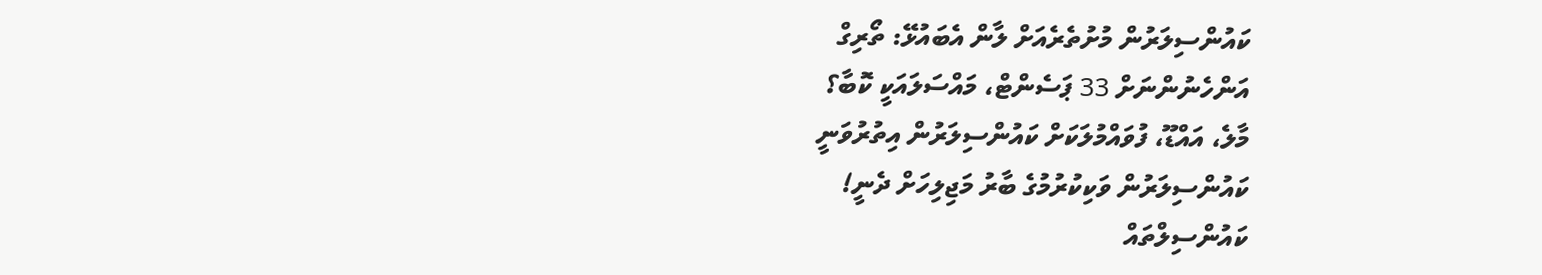ކައުންސިލަރުން މުށުތެރެއަށް ލާން އެބައުޅޭ: ތޯރިގް
އަންހެނުންނަށް 33 ޕަސެންޓް، މައްސަލައަކީ ކޮބާ؟
މާލެ، އައްޑޫ، ފުވައްމުލަކަށް ކައުންސިލަރުން އިތުރުވަނީ
ކައުންސިލަރުން ވަކިކުރުމުގެ ބާރު މަޖިލިހަށް ދެނީ!
ކައުންސިލްތައް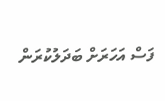ފަސް އަހަރަށް ބަދަލުކުރަން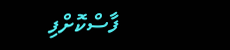ފާސްކޮށްފި